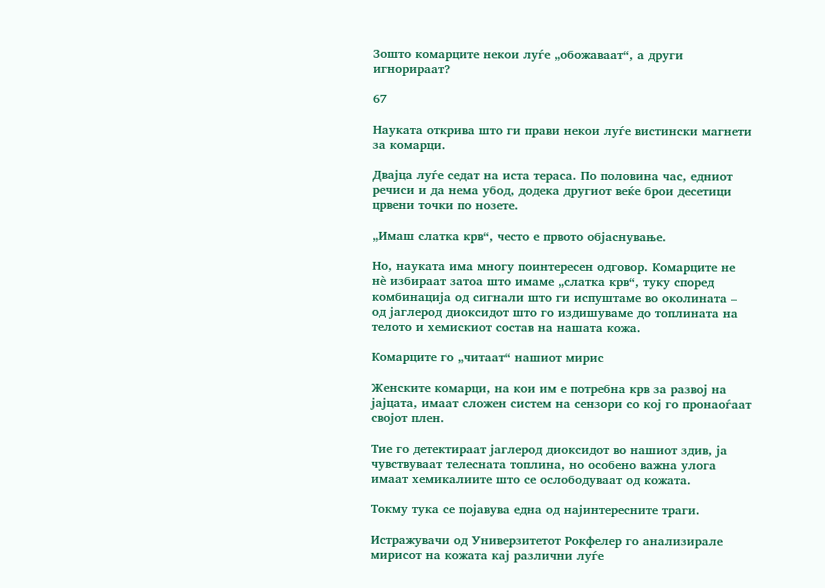Зошто комарците некои луѓе „обожаваат“, а други игнорираат?

67

Науката открива што ги прави некои луѓе вистински магнети за комарци.

Двајца луѓе седат на иста тераса. По половина час, едниот речиси и да нема убод, додека другиот веќе брои десетици црвени точки по нозете.

„Имаш слатка крв“, често е првото објаснување.

Но, науката има многу поинтересен одговор. Комарците не нè избираат затоа што имаме „слатка крв“, туку според комбинација од сигнали што ги испуштаме во околината – од јаглерод диоксидот што го издишуваме до топлината на телото и хемискиот состав на нашата кожа.

Комарците го „читаат“ нашиот мирис

Женските комарци, на кои им е потребна крв за развој на јајцата, имаат сложен систем на сензори со кој го пронаоѓаат својот плен.

Тие го детектираат јаглерод диоксидот во нашиот здив, ја чувствуваат телесната топлина, но особено важна улога имаат хемикалиите што се ослободуваат од кожата.

Токму тука се појавува една од најинтересните траги.

Истражувачи од Универзитетот Рокфелер го анализирале мирисот на кожата кај различни луѓе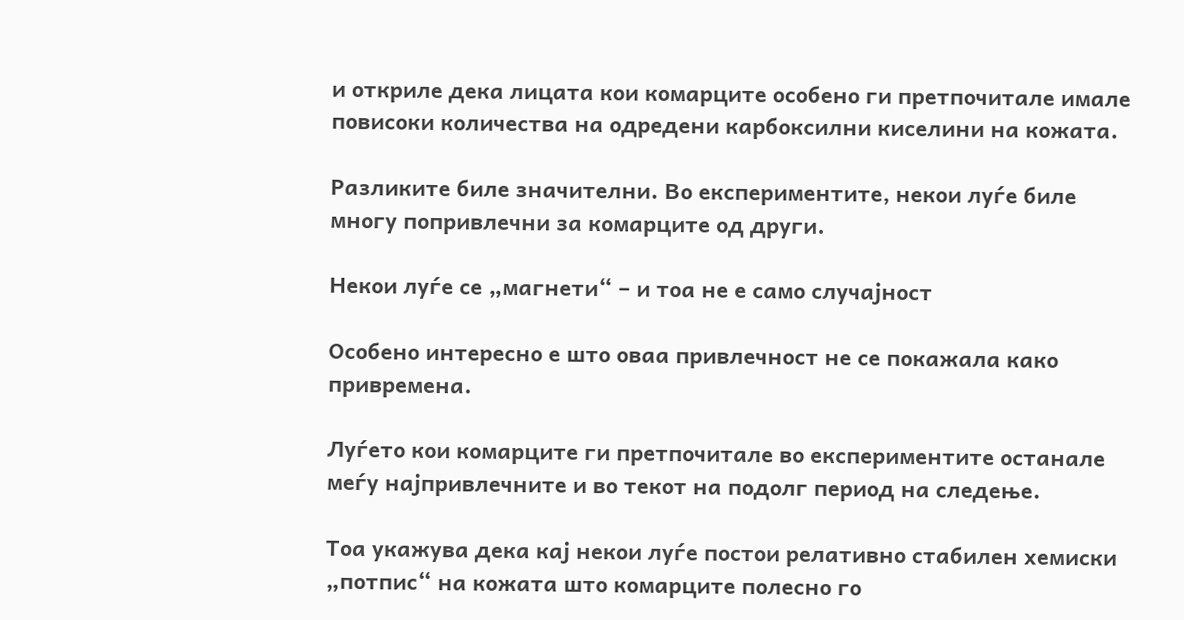и откриле дека лицата кои комарците особено ги претпочитале имале повисоки количества на одредени карбоксилни киселини на кожата.

Разликите биле значителни. Во експериментите, некои луѓе биле многу попривлечни за комарците од други.

Некои луѓе се „магнети“ – и тоа не е само случајност

Особено интересно е што оваа привлечност не се покажала како привремена.

Луѓето кои комарците ги претпочитале во експериментите останале меѓу најпривлечните и во текот на подолг период на следење.

Тоа укажува дека кај некои луѓе постои релативно стабилен хемиски „потпис“ на кожата што комарците полесно го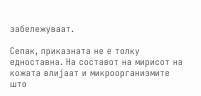забележуваат.

Сепак, приказната не е толку едноставна. На составот на мирисот на кожата влијаат и микроорганизмите што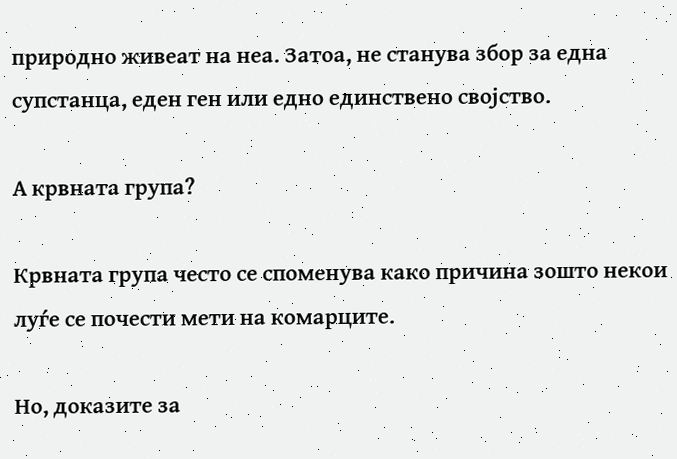природно живеат на неа. Затоа, не станува збор за една супстанца, еден ген или едно единствено својство.

А крвната група?

Крвната група често се споменува како причина зошто некои луѓе се почести мети на комарците.

Но, доказите за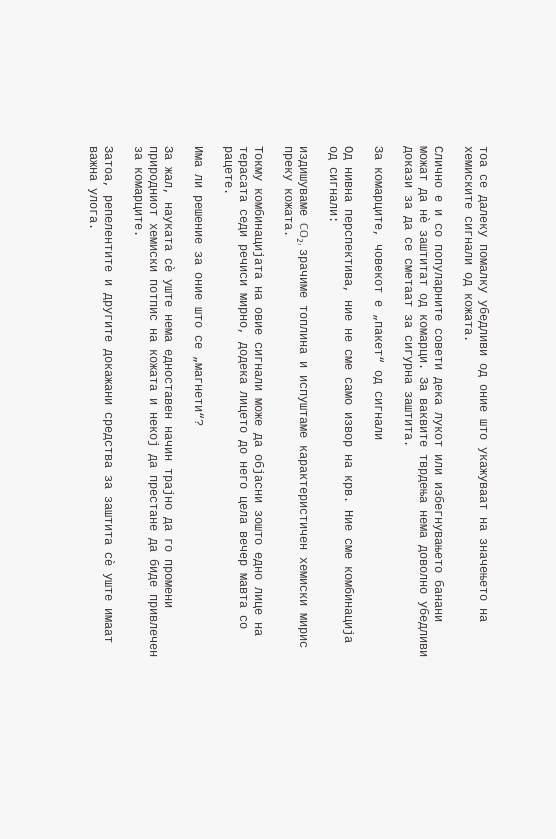тоа се далеку помалку убедливи од оние што укажуваат на значењето на хемиските сигнали од кожата.

Слично е и со популарните совети дека лукот или избегнувањето банани можат да нè заштитат од комарци. За ваквите тврдења нема доволно убедливи докази за да се сметаат за сигурна заштита.

За комарците, човекот е „пакет“ од сигнали

Од нивна перспектива, ние не сме само извор на крв. Ние сме комбинација од сигнали:

издишуваме CO₂, зрачиме топлина и испуштаме карактеристичен хемиски мирис преку кожата.

Токму комбинацијата на овие сигнали може да објасни зошто едно лице на терасата седи речиси мирно, додека лицето до него цела вечер мавта со рацете.

Има ли решение за оние што се „магнети“?

За жал, науката сè уште нема едноставен начин трајно да го промени природниот хемиски потпис на кожата и некој да престане да биде привлечен за комарците.

Затоа, репелентите и другите докажани средства за заштита сè уште имаат важна улога.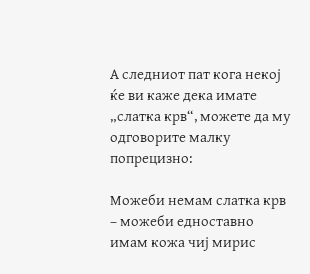А следниот пат кога некој ќе ви каже дека имате „слатка крв“, можете да му одговорите малку попрецизно:

Можеби немам слатка крв – можеби едноставно имам кожа чиј мирис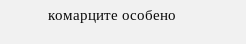комарците особено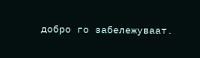добро го забележуваат.